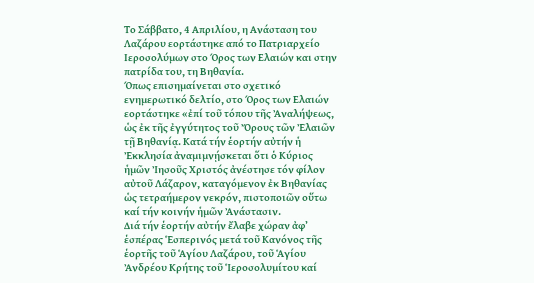Το Σάββατο, 4 Απριλίου, η Ανάσταση του Λαζάρου εορτάστηκε από το Πατριαρχείο Ιεροσολύμων στο Όρος των Ελαιών και στην πατρίδα του, τη Βηθανία.
Όπως επισημαίνεται στο σχετικό ενημερωτικό δελτίο, στο Όρος των Ελαιών εορτάστηκε «ἐπί τοῦ τόπου τῆς Ἀναλήψεως, ὡς ἐκ τῆς ἐγγύτητος τοῦ Ὄρους τῶν Ἐλαιῶν τῇ Βηθανίᾳ. Κατά τήν ἑορτήν αὐτήν ἡ Ἐκκλησία ἀναμιμνῄσκεται ὅτι ὁ Κύριος ἡμῶν Ἰησοῦς Χριστός ἀνέστησε τόν φίλον αὐτοῦ Λάζαρον, καταγόμενον ἐκ Βηθανίας ὡς τετραήμερον νεκρόν, πιστοποιῶν οὕτω καί τήν κοινήν ἡμῶν Ἀνάστασιν.
Διά τήν ἑορτήν αὐτήν ἔλαβε χώραν ἀφ’ ἑσπέρας Ἑσπερινός μετά τοῦ Κανόνος τῆς ἑορτῆς τοῦ Ἁγίου Λαζάρου, τοῦ Ἁγίου Ἀνδρέου Κρήτης τοῦ Ἱεροσολυμίτου καί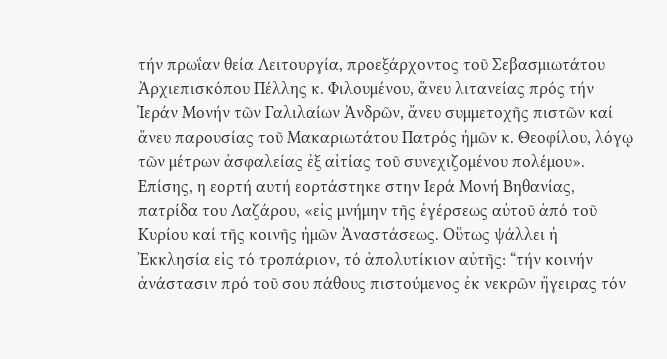τήν πρωΐαν θεία Λειτουργία, προεξάρχοντος τοῦ Σεβασμιωτάτου Ἀρχιεπισκόπου Πέλλης κ. Φιλουμένου, ἄνευ λιτανείας πρός τήν Ἱεράν Μονήν τῶν Γαλιλαίων Ἀνδρῶν, ἄνευ συμμετοχῆς πιστῶν καί ἄνευ παρουσίας τοῦ Μακαριωτάτου Πατρός ἡμῶν κ. Θεοφίλου, λόγῳ τῶν μέτρων ἀσφαλείας ἐξ αἰτίας τοῦ συνεχιζομένου πολέμου».
Επίσης, η εορτή αυτή εορτάστηκε στην Ιερά Μονή Βηθανίας, πατρίδα του Λαζάρου, «εἰς μνήμην τῆς ἐγέρσεως αὐτοῦ ἀπό τοῦ Κυρίου καί τῆς κοινῆς ἡμῶν Ἀναστάσεως. Οὕτως ψάλλει ἡ Ἐκκλησία εἰς τό τροπάριον, τό ἀπολυτίκιον αὐτῆς: “τήν κοινήν ἀνάστασιν πρό τοῦ σου πάθους πιστούμενος ἐκ νεκρῶν ἤγειρας τόν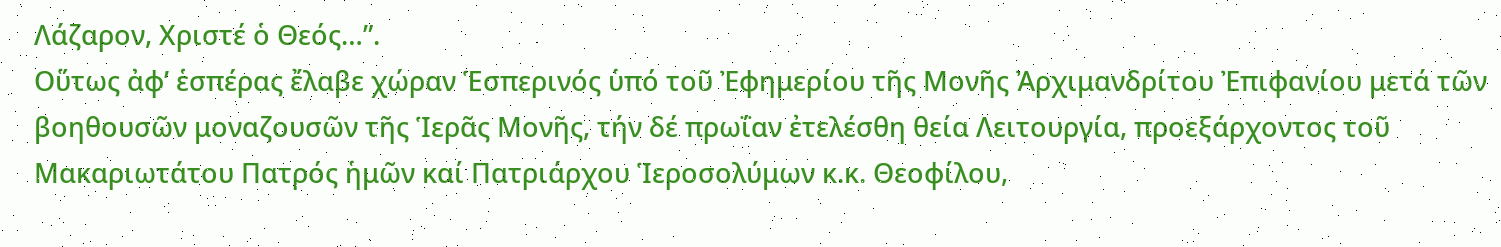Λάζαρον, Χριστέ ὁ Θεός…”.
Οὕτως ἀφ’ ἑσπέρας ἔλαβε χώραν Ἑσπερινός ὑπό τοῦ Ἐφημερίου τῆς Μονῆς Ἀρχιμανδρίτου Ἐπιφανίου μετά τῶν βοηθουσῶν μοναζουσῶν τῆς Ἱερᾶς Μονῆς, τήν δέ πρωΐαν ἐτελέσθη θεία Λειτουργία, προεξάρχοντος τοῦ Μακαριωτάτου Πατρός ἡμῶν καί Πατριάρχου Ἱεροσολύμων κ.κ. Θεοφίλου,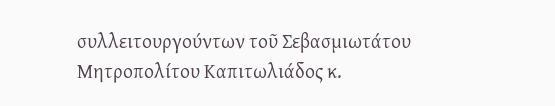συλλειτουργούντων τοῦ Σεβασμιωτάτου Μητροπολίτου Καπιτωλιάδος κ.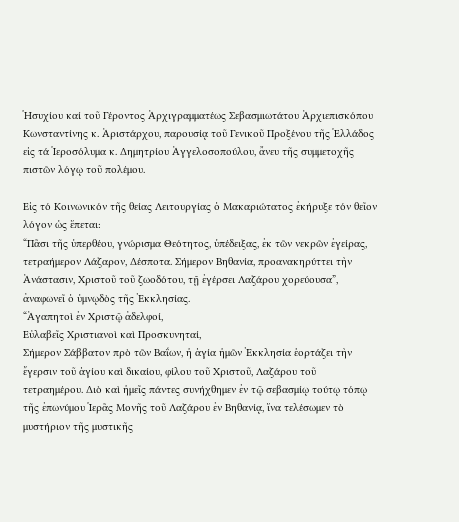Ἡσυχίου καί τοῦ Γέροντος Ἀρχιγραμματέως Σεβασμιωτάτου Ἀρχιεπισκόπου Κωνσταντίνης κ. Ἀριστάρχου, παρουσίᾳ τοῦ Γενικοῦ Προξένου τῆς Ἑλλάδος εἰς τά Ἱεροσόλυμα κ. Δημητρίου Ἀγγελοσοπούλου, ἄνευ τῆς συμμετοχῆς πιστῶν λόγῳ τοῦ πολέμου.

Εἰς τό Κοινωνικόν τῆς θείας Λειτουργίας ὁ Μακαριώτατος ἐκήρυξε τόν θεῖον λόγον ὡς ἕπεται:
“Πᾶσι τῆς ὑπερθέου, γνώρισμα Θεότητος, ὑπέδειξας, ἐκ τῶν νεκρῶν ἐγείρας, τετραήμερον Λάζαρον, Δέσποτα. Σήμερον Βηθανία, προανακηρύττει τὴν Ἀνάστασιν, Χριστοῦ τοῦ ζωοδότου, τῇ ἐγέρσει Λαζάρου χορεύουσα”, ἀναφωνεῖ ὁ ὑμνῳδὸς τῆς Ἐκκλησίας.
“Ἀγαπητοὶ ἐν Χριστῷ ἀδελφοί,
Εὐλαβεῖς Χριστιανοὶ καὶ Προσκυνηταί,
Σήμερον Σάββατον πρὸ τῶν Βαΐων, ἡ ἁγία ἡμῶν Ἐκκλησία ἑορτάζει τὴν ἔγερσιν τοῦ ἁγίου καὶ δικαίου, φίλου τοῦ Χριστοῦ, Λαζάρου τοῦ τετραημέρου. Διὸ καὶ ἡμεῖς πάντες συνήχθημεν ἐν τῷ σεβασμίῳ τούτῳ τόπῳ τῆς ἐπωνύμου Ἱερᾶς Μονῆς τοῦ Λαζάρου ἐν Βηθανίᾳ, ἵνα τελέσωμεν τὸ μυστήριον τῆς μυστικῆς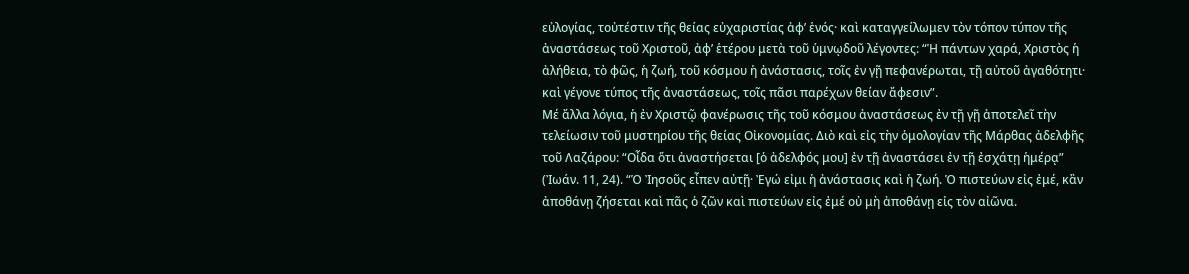εὐλογίας, τοὐτέστιν τῆς θείας εὐχαριστίας ἀφ’ ἑνός· καὶ καταγγείλωμεν τὸν τόπον τύπον τῆς ἀναστάσεως τοῦ Χριστοῦ, ἀφ’ ἑτέρου μετὰ τοῦ ὑμνῳδοῦ λέγοντες: “Ἡ πάντων χαρά, Χριστὸς ἡ ἀλήθεια, τὸ φῶς, ἡ ζωή, τοῦ κόσμου ἡ ἀνάστασις, τοῖς ἐν γῇ πεφανέρωται, τῇ αὐτοῦ ἀγαθότητι· καὶ γέγονε τύπος τῆς ἀναστάσεως, τοῖς πᾶσι παρέχων θείαν ἄφεσιν”.
Μέ ἄλλα λόγια, ἡ ἐν Χριστῷ φανέρωσις τῆς τοῦ κόσμου ἀναστάσεως ἐν τῇ γῇ ἀποτελεῖ τὴν τελείωσιν τοῦ μυστηρίου τῆς θείας Οἰκονομίας. Διὸ καὶ εἰς τὴν ὁμολογίαν τῆς Μάρθας ἀδελφῆς τοῦ Λαζάρου: “Οἶδα ὅτι ἀναστήσεται [ὁ ἀδελφός μου] ἐν τῇ ἀναστάσει ἐν τῇ ἐσχάτῃ ἡμέρᾳ” (Ἰωάν. 11, 24). “Ὁ Ἰησοῦς εἶπεν αὐτῇ· Ἐγώ εἰμι ἡ ἀνάστασις καὶ ἡ ζωή. Ὁ πιστεύων εἰς ἐμέ, κἂν ἀποθάνῃ ζήσεται καὶ πᾶς ὁ ζῶν καὶ πιστεύων εἰς ἐμέ οὐ μὴ ἀποθάνῃ εἰς τὸν αἰῶνα.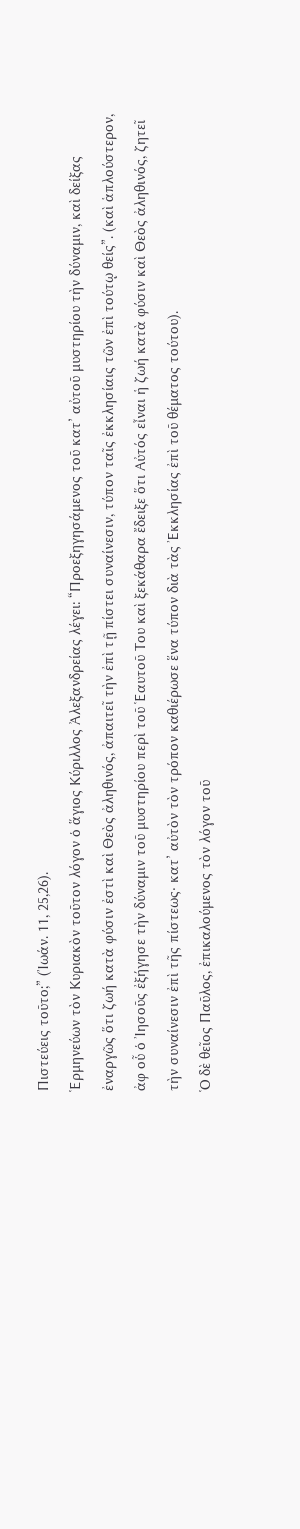Πιστεύεις τοῦτο;” (Ἰωάν. 11, 25,26).
Ἑρμηνεύων τὸν Κυριακὸν τοῦτον λόγον ὁ ἅγιος Κύριλλος Ἀλεξανδρείας λέγει: “Προεξηγησάμενος τοῦ κατ’ αὐτοῦ μυστηρίου τὴν δύναμιν, καὶ δείξας ἐναργῶς ὅτι ζωή κατὰ φύσιν ἐστὶ καὶ Θεὸς ἀληθινός, ἀπαιτεῖ τὴν ἐπὶ τῇ πίστει συναίνεσιν, τύπον ταῖς ἐκκλησίαις τῶν ἐπὶ τούτῳ θείς”. (καὶ ἁπλούστερον, ἀφ οὗ ὁ Ἰησοῦς ἐξήγησε τὴν δύναμιν τοῦ μυστηρίου περὶ τοῦ Ἑαυτοῦ Του καὶ ξεκάθαρα ἔδειξε ὅτι Αὐτός εἶναι ἡ ζωή κατὰ φύσιν καὶ Θεὸς ἀληθινός, ζητεῖ τὴν συναίνεσιν ἐπὶ τῆς πίστεως· κατ’ αὐτὸν τὸν τρόπον καθιέρωσε ἕνα τύπον διὰ τὰς Ἐκκλησίας ἐπὶ τοῦ θέματος τούτου).
Ὁ δὲ θεῖος Παῦλος, ἐπικαλούμενος τὸν λόγον τοῦ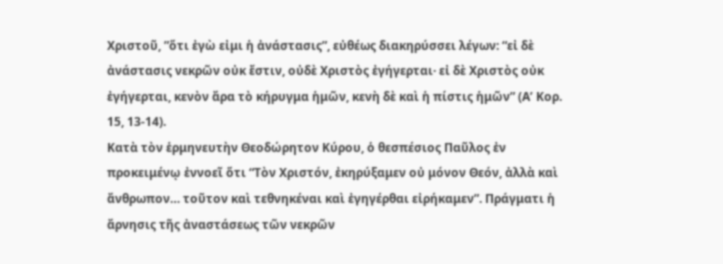Χριστοῦ, ”ὅτι ἐγὼ εἰμι ἡ ἀνάστασις”, εὐθέως διακηρύσσει λέγων: “εἰ δὲ ἀνάστασις νεκρῶν οὐκ ἔστιν, οὐδὲ Χριστὸς ἐγήγερται· εἰ δὲ Χριστὸς οὐκ ἐγήγερται, κενὸν ἄρα τὸ κήρυγμα ἡμῶν, κενὴ δὲ καὶ ἡ πίστις ἡμῶν” (Α’ Κορ. 15, 13-14).
Κατὰ τὸν ἑρμηνευτὴν Θεοδώρητον Κύρου, ὁ θεσπέσιος Παῦλος ἐν προκειμένῳ ἐννοεῖ ὅτι “Τὸν Χριστόν, ἐκηρύξαμεν οὐ μόνον Θεόν, ἀλλὰ καὶ ἄνθρωπον… τοῦτον καὶ τεθνηκέναι καὶ ἐγηγέρθαι εἰρήκαμεν”. Πράγματι ἡ ἄρνησις τῆς ἀναστάσεως τῶν νεκρῶν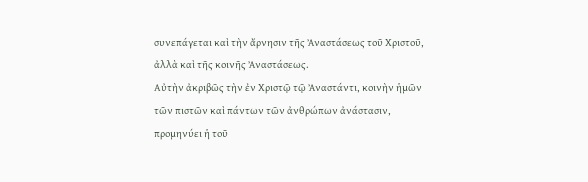συνεπάγεται καὶ τὴν ἄρνησιν τῆς Ἀναστάσεως τοῦ Χριστοῦ, ἀλλὰ καὶ τῆς κοινῆς Ἀναστάσεως.
Αὐτὴν ἀκριβῶς τὴν ἐν Χριστῷ τῷ Ἀναστάντι, κοινὴν ἡμῶν τῶν πιστῶν καὶ πάντων τῶν ἀνθρώπων ἀνάστασιν, προμηνύει ἡ τοῦ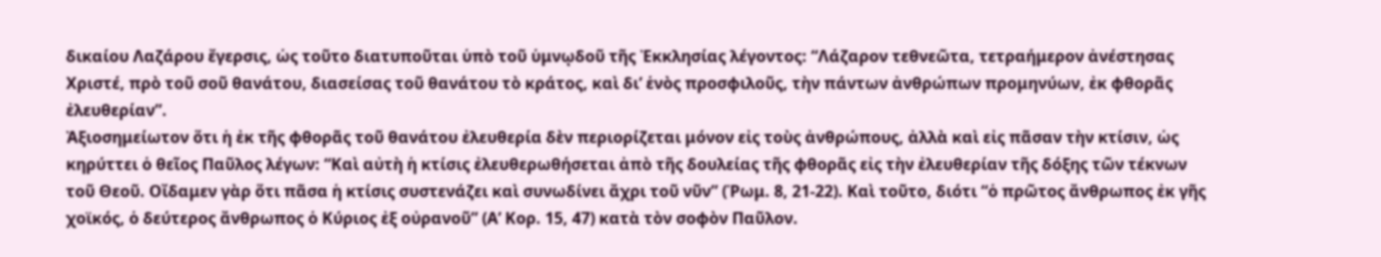δικαίου Λαζάρου ἔγερσις, ὡς τοῦτο διατυποῦται ὑπὸ τοῦ ὑμνῳδοῦ τῆς Ἐκκλησίας λέγοντος: “Λάζαρον τεθνεῶτα, τετραήμερον ἀνέστησας Χριστέ, πρὸ τοῦ σοῦ θανάτου, διασείσας τοῦ θανάτου τὸ κράτος, καὶ δι’ ἑνὸς προσφιλοῦς, τὴν πάντων ἀνθρώπων προμηνύων, ἐκ φθορᾶς ἐλευθερίαν”.
Ἀξιοσημείωτον ὅτι ἡ ἐκ τῆς φθορᾶς τοῦ θανάτου ἐλευθερία δὲν περιορίζεται μόνον εἰς τοὺς ἀνθρώπους, ἀλλὰ καὶ εἰς πᾶσαν τὴν κτίσιν, ὡς κηρύττει ὁ θεῖος Παῦλος λέγων: “Καὶ αὐτὴ ἡ κτίσις ἐλευθερωθήσεται ἀπὸ τῆς δουλείας τῆς φθορᾶς εἰς τὴν ἐλευθερίαν τῆς δόξης τῶν τέκνων τοῦ Θεοῦ. Οἴδαμεν γὰρ ὅτι πᾶσα ἡ κτίσις συστενάζει καὶ συνωδίνει ἄχρι τοῦ νῦν” (Ῥωμ. 8, 21-22). Καὶ τοῦτο, διότι “ὁ πρῶτος ἄνθρωπος ἐκ γῆς χοϊκός, ὁ δεύτερος ἄνθρωπος ὁ Κύριος ἐξ οὐρανοῦ” (Α’ Κορ. 15, 47) κατὰ τὸν σοφὸν Παῦλον.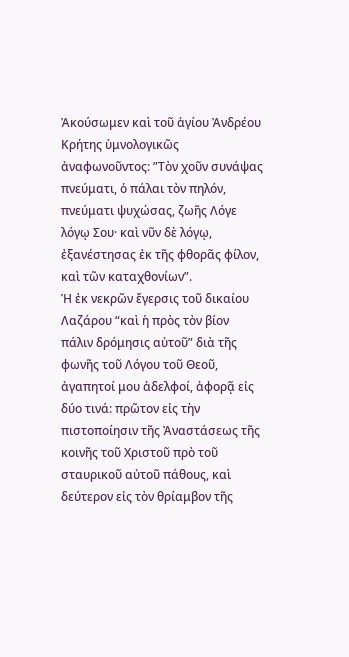Ἀκούσωμεν καὶ τοῦ ἁγίου Ἀνδρέου Κρήτης ὑμνολογικῶς ἀναφωνοῦντος: ”Τὸν χοῦν συνάψας πνεύματι, ὁ πάλαι τὸν πηλόν, πνεύματι ψυχώσας, ζωῆς Λόγε λόγῳ Σου· καὶ νῦν δὲ λόγῳ, ἐξανέστησας ἐκ τῆς φθορᾶς φίλον, καὶ τῶν καταχθονίων”.
Ἡ ἐκ νεκρῶν ἔγερσις τοῦ δικαίου Λαζάρου “καὶ ἡ πρὸς τὸν βίον πάλιν δρόμησις αὐτοῦ” διὰ τῆς φωνῆς τοῦ Λόγου τοῦ Θεοῦ, ἀγαπητοί μου ἀδελφοί, ἀφορᾷ εἰς δύο τινά: πρῶτον εἰς τὴν πιστοποίησιν τῆς Ἀναστάσεως τῆς κοινῆς τοῦ Χριστοῦ πρὸ τοῦ σταυρικοῦ αὐτοῦ πάθους, καὶ δεύτερον εἰς τὸν θρίαμβον τῆς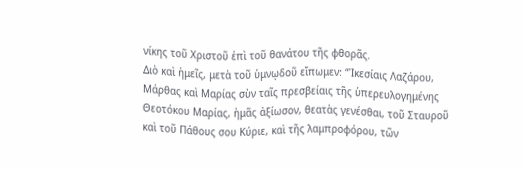νίκης τοῦ Χριστοῦ ἐπὶ τοῦ θανάτου τῆς φθορᾶς.
Διὸ καὶ ἡμεῖς, μετὰ τοῦ ὑμνῳδοῦ εἴπωμεν: “Ἱκεσίαις Λαζάρου, Μάρθας καὶ Μαρίας σὺν ταῖς πρεσβείαις τῆς ὑπερευλογημένης Θεοτόκου Μαρίας, ἡμᾶς ἀξίωσον, θεατὰς γενέσθαι, τοῦ Σταυροῦ καὶ τοῦ Πάθους σου Κύριε, καὶ τῆς λαμπροφόρου, τῶν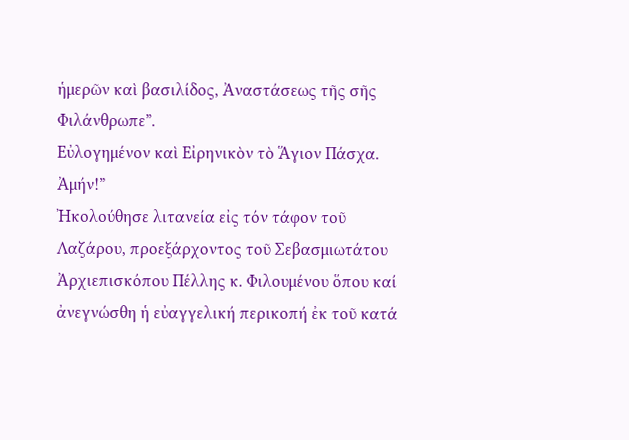ἡμερῶν καὶ βασιλίδος, Ἀναστάσεως τῆς σῆς Φιλάνθρωπε”.
Εὐλογημένον καὶ Εἰρηνικὸν τὸ Ἅγιον Πάσχα. Ἀμήν!”
Ἠκολούθησε λιτανεία εἰς τόν τάφον τοῦ Λαζάρου, προεξάρχοντος τοῦ Σεβασμιωτάτου Ἀρχιεπισκόπου Πέλλης κ. Φιλουμένου ὅπου καί ἀνεγνώσθη ἡ εὐαγγελική περικοπή ἐκ τοῦ κατά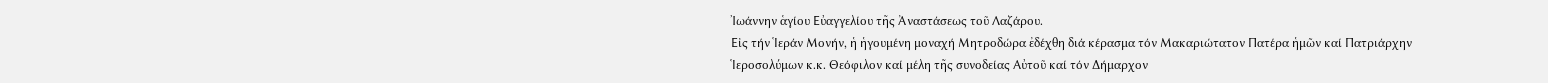Ἰωάννην ἁγίου Εὐαγγελίου τῆς Ἀναστάσεως τοῦ Λαζάρου.
Εἰς τήν Ἱεράν Μονήν, ἡ ἡγουμένη μοναχή Μητροδώρα ἐδέχθη διά κέρασμα τόν Μακαριώτατον Πατέρα ἡμῶν καί Πατριάρχην Ἱεροσολύμων κ.κ. Θεόφιλον καί μέλη τῆς συνοδείας Αὐτοῦ καί τόν Δήμαρχον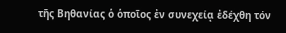τῆς Βηθανίας ὁ ὁποῖος ἐν συνεχείᾳ ἐδέχθη τόν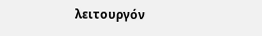λειτουργόν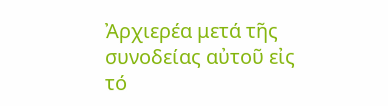Ἀρχιερέα μετά τῆς συνοδείας αὐτοῦ εἰς τό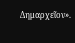Δημαρχεῖον».